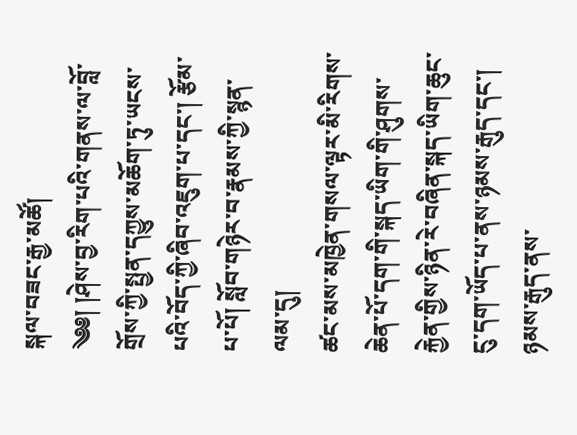སྐལ་བཟང་རྒྱ་མཚོ།
༄༅། །ཤེས་བྱ་རིག་པའི་གནས་ལ་བློ་གྲོས་ཀྱི་སྤྱན་དཀྱུས་མཆོག་ཏུ་ཡངས་པའི་བོད་ཀྱི་ཞིབ་འཇུག་པ་དང་། རྩོམ་པ་པོ། སློབ་གཉེར་བ་རྣམས་ཀྱི་སྙན་ལམ་དུ།
ཚང་མས་མཁྱེན་གསལ་ལྟར་མི་རིགས་ཆེན་པོ་དག་གི་སྐད་ཡིག་གི་ཤུགས་རྐྱེན་གྱིས་ཉིན་རེ་བཞིན་སྐད་ཡིག་ཆུང་ངུ་དག་ཡོད་པ་ནས་ཉམས་རྒུད་དང་། ཉམས་རྒུད་ནས་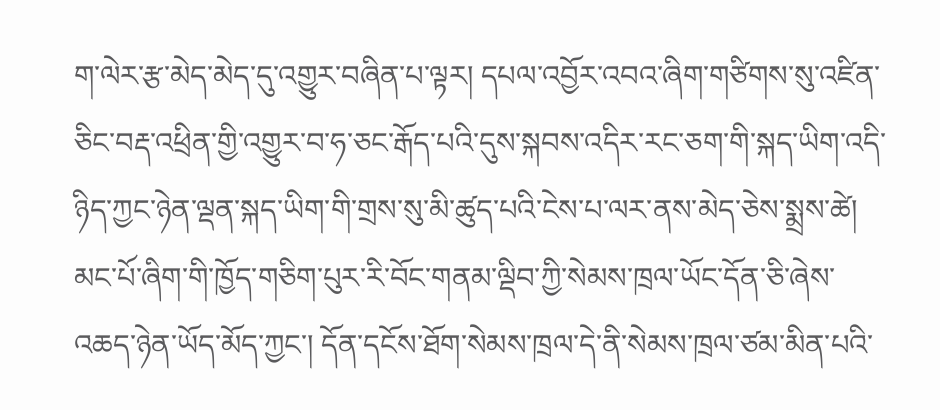ག་ལེར་རྩ་མེད་མེད་དུ་འགྱུར་བཞིན་པ་ལྟར། དཔལ་འབྱོར་འབའ་ཞིག་གཙིགས་སུ་འཛིན་ཅིང་བརྡ་འཕྲིན་གྱི་འགྱུར་བ་ཧ་ཅང་རྒོད་པའི་དུས་སྐབས་འདིར་རང་ཅག་གི་སྐད་ཡིག་འདི་ཉིད་ཀྱང་ཉེན་ལྡན་སྐད་ཡིག་གི་གྲས་སུ་མི་ཚུད་པའི་ངེས་པ་ལར་ནས་མེད་ཅེས་སྨྲས་ཚེ། མང་པོ་ཞིག་གི་ཁྱོད་གཅིག་པུར་རི་བོང་གནམ་ལྡིབ་ཀྱི་སེམས་ཁྲལ་ཡོང་དོན་ཅི་ཞེས་འཆད་ཉེན་ཡོད་མོད་ཀྱང་། དོན་དངོས་ཐོག་སེམས་ཁྲལ་དེ་ནི་སེམས་ཁྲལ་ཙམ་མིན་པའི་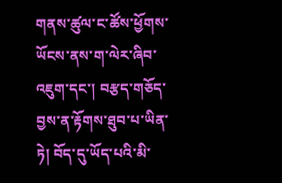གནས་ཚུལ་ང་ཚོས་ཕྱོགས་ཡོངས་ནས་ག་ལེར་ཞིབ་འཇུག་དང་། བརྩད་གཅོད་བྱས་ན་རྟོགས་ཐུབ་པ་ཡིན་ཏེ། བོད་དུ་ཡོད་པའི་མི་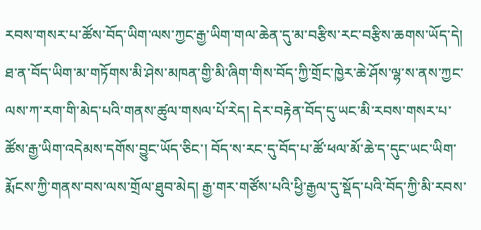རབས་གསར་པ་ཚོས་བོད་ཡིག་ལས་ཀྱང་རྒྱ་ཡིག་གལ་ཆེན་དུ་མ་བརྩིས་རང་བརྩིས་ཆགས་ཡོད་དེ། ཐ་ན་བོད་ཡིག་མ་གཏོགས་མི་ཤེས་མཁན་གྱི་མི་ཞིག་གིས་བོད་ཀྱི་གྲོང་ཁྱེར་ཆེ་ཤོས་ལྷ་ས་ནས་ཀྱང་ལས་ཀ་རག་གི་མེད་པའི་གནས་ཚུལ་གསལ་པོ་རེད། དེར་བརྟེན་བོད་དུ་ཡང་མི་རབས་གསར་པ་ཚོས་རྒྱ་ཡིག་འདེམས་དགོས་བྱུང་ཡོད་ཅིང་། བོད་ས་རང་དུ་བོད་པ་ཚོ་ཕལ་མོ་ཆེ་ད་དུང་ཡང་ཡིག་རྨོངས་ཀྱི་གནས་བས་ལས་གྲོལ་ཐུབ་མེད། རྒྱ་གར་གཙོས་པའི་ཕྱི་རྒྱལ་དུ་སྡོད་པའི་བོད་ཀྱི་མི་རབས་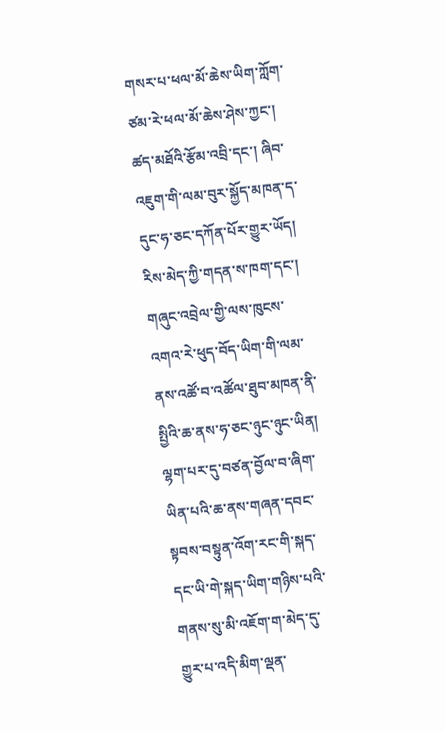གསར་པ་ཕལ་མོ་ཆེས་ཡིག་ཀློག་ཙམ་རེ་ཕལ་མོ་ཆེས་ཤེས་ཀྱང་། ཚད་མཐོའི་རྩོམ་འབྲི་དང་། ཞིབ་འཇུག་གི་ལམ་བུར་སྐྱོད་མཁན་ད་དུང་ཧ་ཅང་དཀོན་པོར་གྱུར་ཡོད། རིས་མེད་ཀྱི་གདན་ས་ཁག་དང་། གཞུང་འབྲེལ་གྱི་ལས་ཁུངས་འགའ་རེ་ཕུད་བོད་ཡིག་གི་ལམ་ནས་འཚོ་བ་འཚོལ་ཐུབ་མཁན་ནི་སྤྱིའི་ཆ་ནས་ཧ་ཅང་ཉུང་ཉུང་ཡིན།
ལྷག་པར་དུ་བཙན་བྱོལ་བ་ཞིག་ཡིན་པའི་ཆ་ནས་གཞན་དབང་སྟབས་བསྟུན་འོག་རང་གི་སྐད་དང་ཡི་གེ་སྐད་ཡིག་གཉིས་པའི་གནས་སུ་མི་འཇོག་ག་མེད་དུ་གྱུར་པ་འདི་མིག་ལྡན་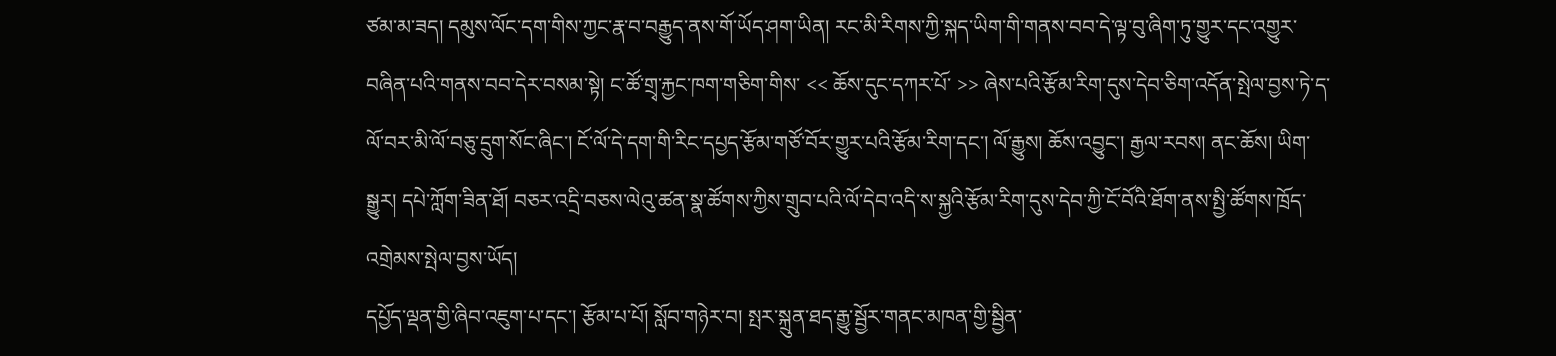ཙམ་མ་ཟད། དམུས་ལོང་དག་གིས་ཀྱང་རྣ་བ་བརྒྱུད་ནས་གོ་ཡོད་ཤག་ཡིན། རང་མི་རིགས་ཀྱི་སྐད་ཡིག་གི་གནས་བབ་དེ་ལྟ་བུ་ཞིག་ཏུ་གྱུར་དང་འགྱུར་བཞིན་པའི་གནས་བབ་དེར་བསམ་སྟེ། ང་ཚོ་གྲྭ་རྐྱང་ཁག་གཅིག་གིས་ << ཆོས་དུང་དཀར་པོ་ >> ཞེས་པའི་རྩོམ་རིག་དུས་དེབ་ཅིག་འདོན་སྤེལ་བྱས་ཏེ་ད་ལོ་བར་མི་ལོ་བཅུ་དྲུག་སོང་ཞིང་། ངོ་ལོ་དེ་དག་གི་རིང་དཔྱད་རྩོམ་གཙོ་བོར་གྱུར་པའི་རྩོམ་རིག་དང་། ལོ་རྒྱུས། ཆོས་འབྱུང་། རྒྱལ་རབས། ནང་ཆོས། ཡིག་སྒྱུར། དཔེ་ཀློག་ཟིན་ཐོ། བཅར་འདྲི་བཅས་ལེའུ་ཚན་སྣ་ཚོགས་ཀྱིས་གྲུབ་པའི་ལོ་དེབ་འདི་ས་སྐྱའི་རྩོམ་རིག་དུས་དེབ་ཀྱི་ངོ་བོའི་ཐོག་ནས་སྤྱི་ཚོགས་ཁྲོད་འགྲེམས་སྤེལ་བྱས་ཡོད།
དཔྱོད་ལྡན་གྱི་ཞིབ་འཇུག་པ་དང་། རྩོམ་པ་པོ། སློབ་གཉེར་བ། སྤར་སྐྲུན་ཐད་རྒྱུ་སྦྱོར་གནང་མཁན་གྱི་སྦྱིན་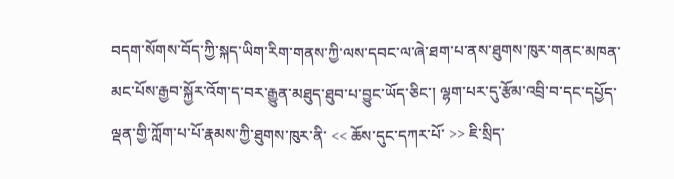བདག་སོགས་བོད་ཀྱི་སྐད་ཡིག་རིག་གནས་ཀྱི་ལས་དབང་ལ་ཞེ་ཐག་པ་ནས་ཐུགས་ཁུར་གནང་མཁན་མང་པོས་རྒྱབ་སྐྱོར་འོག་ད་བར་རྒྱུན་མཐུད་ཐུབ་པ་བྱུང་ཡོད་ཅིང་། ལྷག་པར་དུ་རྩོམ་འབྲི་བ་དང་དཔྱོད་ལྡན་གྱི་ཀློག་པ་པོ་རྣམས་ཀྱི་ཐུགས་ཁུར་ནི་ << ཆོས་དུང་དཀར་པོ་ >> ཇི་སྲིད་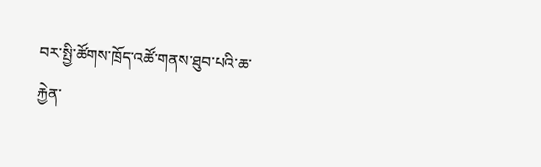བར་སྤྱི་ཚོགས་ཁྲོད་འཚོ་གནས་ཐུབ་པའི་ཆ་རྐྱེན་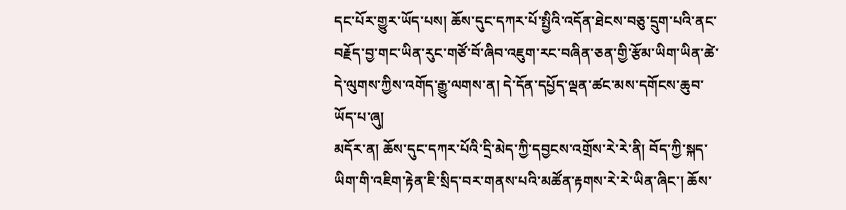དང་པོར་གྱུར་ཡོད་པས། ཆོས་དུང་དཀར་པོ་སྤྱིའི་འདོན་ཐེངས་བཅུ་དྲུག་པའི་ནང་བརྗོད་བྱ་གང་ཡིན་རུང་གཙོ་བོ་ཞིབ་འཇུག་རང་བཞིན་ཅན་གྱི་རྩོམ་ཡིག་ཡིན་ཚེ་དེ་ལུགས་ཀྱིས་འགོད་རྒྱུ་ལགས་ན། དེ་དོན་དཔྱོད་ལྡན་ཚང་མས་དགོངས་ཆུབ་ཡོད་པ་ཞུ།
མདོར་ན། ཆོས་དུང་དཀར་པོའི་དྲི་མེད་ཀྱི་དབྱངས་འགྲོས་རེ་རེ་ནི། བོད་ཀྱི་སྐད་ཡིག་གི་འཇིག་རྟེན་ཇི་སྲིད་བར་གནས་པའི་མཚོན་རྟགས་རེ་རེ་ཡིན་ཞིང་། ཆོས་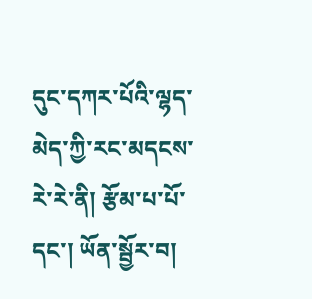དུང་དཀར་པོའི་ལྷད་མེད་ཀྱི་རང་མདངས་རེ་རེ་ནི། རྩོམ་པ་པོ་དང་། ཡོན་སྦྱོར་བ།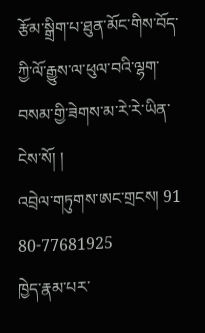རྩོམ་སྒྲིག་པ་ཐུན་མོང་གིས་བོད་ཀྱི་ལོ་རྒྱུས་ལ་ཕུལ་བའི་ལྷག་བསམ་གྱི་ཟེགས་མ་རེ་རེ་ཡིན་ངེས་སོ། །
འབྲེལ་གཏུགས་ཨང་གྲངས། 91 80-77681925
ཁྱེད་རྣམ་པར་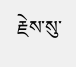རྗེས་སུ་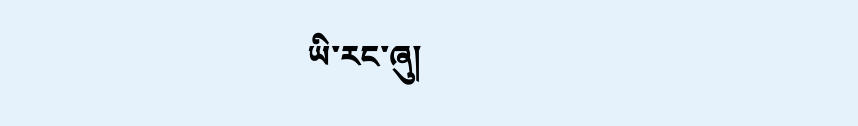ཡི་རང་ཞུ།